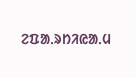ᱮᱯᱟᱹᱨᱴᱤᱭᱟᱹᱢ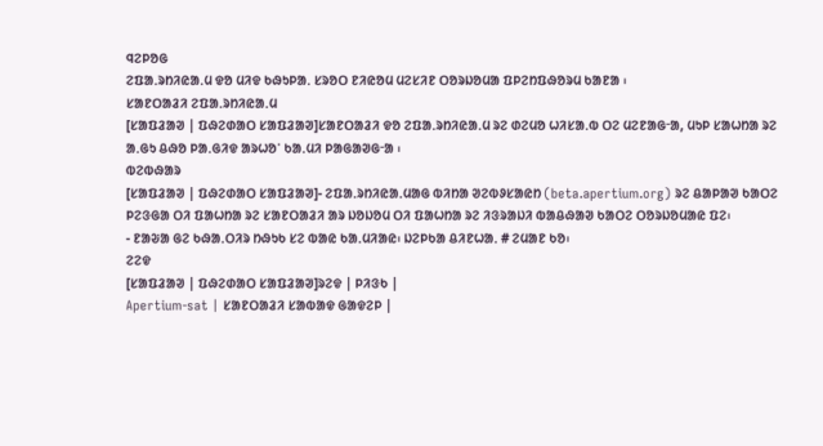ᱧᱮᱞᱚᱜ
ᱮᱯᱟᱹᱨᱴᱤᱭᱟᱹᱢ ᱫᱚ ᱢᱤᱫ ᱠᱷᱩᱞᱟᱹ ᱥᱨᱚᱛ ᱱᱤᱭᱚᱢ ᱢᱮᱥᱤᱱ ᱛᱚᱨᱡᱚᱢᱟ ᱯᱞᱮᱴᱯᱷᱚᱨᱢ ᱠᱟᱱᱟ ᱾
ᱥᱟᱱᱛᱟᱲᱤ ᱮᱯᱟᱹᱨᱴᱤᱭᱟᱹᱢ
[ᱥᱟᱯᱲᱟᱣ | ᱯᱷᱮᱰᱟᱛ ᱥᱟᱯᱲᱟᱣ]ᱥᱟᱱᱛᱟᱲᱤ ᱫᱚ ᱮᱯᱟᱹᱨᱴᱤᱭᱟᱹᱢ ᱨᱮ ᱰᱮᱢᱚ ᱦᱤᱥᱟᱹᱵ ᱛᱮ ᱢᱮᱱᱟᱜᱼᱟ, ᱢᱩᱞ ᱥᱟᱦᱴᱟ ᱨᱮ ᱟᱹᱜᱩ ᱪᱷᱚ ᱞᱟᱹᱜᱤᱫ ᱟᱨᱦᱚᱸ ᱠᱟᱹᱢᱤ ᱞᱟᱜᱟᱣᱜᱼᱟ ᱾
ᱵᱮᱵᱷᱟᱨ
[ᱥᱟᱯᱲᱟᱣ | ᱯᱷᱮᱰᱟᱛ ᱥᱟᱯᱲᱟᱣ]- ᱮᱯᱟᱹᱨᱴᱤᱭᱟᱹᱢᱟᱜ ᱵᱤᱴᱟ ᱣᱮᱵᱽᱥᱟᱭᱴ (beta.apertium.org) ᱨᱮ ᱪᱟᱞᱟᱣ ᱠᱟᱛᱮ ᱞᱮᱝᱜᱟ ᱛᱤ ᱯᱟᱦᱴᱟ ᱨᱮ ᱥᱟᱱᱛᱟᱲᱤ ᱟᱨ ᱡᱚᱡᱚᱢ ᱛᱤ ᱯᱟᱦᱴᱟ ᱨᱮ ᱤᱝᱨᱟᱡᱤ ᱵᱟᱪᱷᱟᱣ ᱠᱟᱛᱮ ᱛᱚᱨᱡᱚᱢᱟᱭ ᱯᱮ᱾
- ᱱᱟᱶᱟ ᱜᱮ ᱠᱷᱟᱹᱛᱤᱨ ᱴᱷᱩᱠ ᱥᱮ ᱵᱟᱭ ᱠᱟᱹᱢᱤᱟᱭ᱾ ᱡᱮᱞᱠᱟ ᱪᱤᱱᱦᱟᱹ # ᱮᱢᱟᱱ ᱠᱚ᱾
ᱮᱮᱫ
[ᱥᱟᱯᱲᱟᱣ | ᱯᱷᱮᱰᱟᱛ ᱥᱟᱯᱲᱟᱣ]ᱨᱮᱫ | ᱞᱤᱝᱠ |
Apertium-sat | ᱥᱟᱱᱛᱟᱲᱤ ᱥᱟᱵᱟᱫ ᱜᱟᱫᱮᱞ |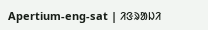Apertium-eng-sat | ᱤᱝᱨᱟᱡᱤ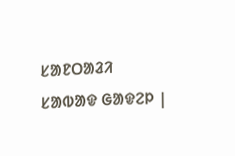ᱥᱟᱱᱛᱟᱲᱤ ᱥᱟᱵᱟᱫ ᱜᱟᱫᱮᱞ |